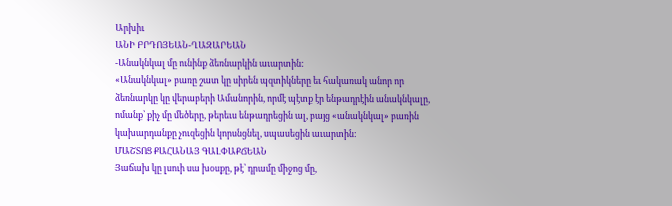Արխիւ
ԱՆԻ ԲՐԴՈՅԵԱՆ-ՂԱԶԱՐԵԱՆ
-Անակնկալ մը ունինք ձեռնարկին աւարտին:
«Անակնկալ» բառը շատ կը սիրեն պզտիկները եւ հակառակ անոր որ ձեռնարկը կը վերաբերի Ամանորին, որմէ պէտք էր ենթադրէին անակնկալը, ոմանք՝ քիչ մը մեծերը, թերեւս ենթադրեցին ալ, բայց «անակնկալ» բառին կախարդանքը չուզեցին կորսնցնել, սպասեցին աւարտին:
ՄԱՇՏՈՑ ՔԱՀԱՆԱՅ ԳԱԼՓԱՔՃԵԱՆ
Յաճախ կը լսուի սա խօսքը, թէ՝ դրամը միջոց մը,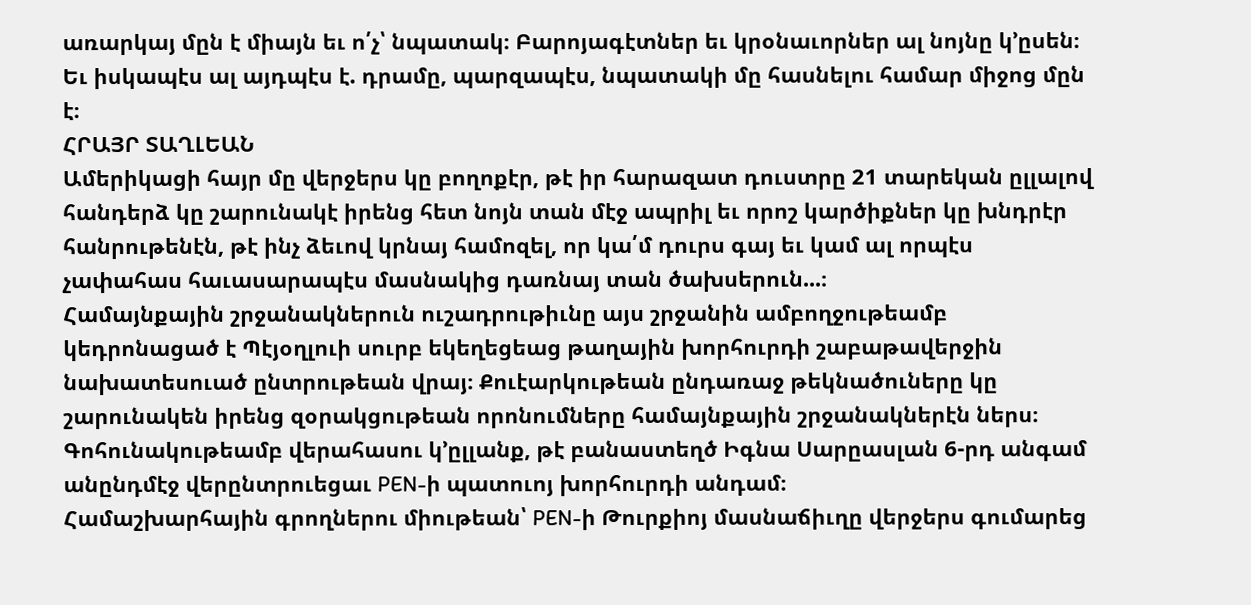առարկայ մըն է միայն եւ ո՛չ՝ նպատակ։ Բարոյագէտներ եւ կրօնաւորներ ալ նոյնը կ՚ըսեն։ Եւ իսկապէս ալ այդպէս է. դրամը, պարզապէս, նպատակի մը հասնելու համար միջոց մըն է։
ՀՐԱՅՐ ՏԱՂԼԵԱՆ
Ամերիկացի հայր մը վերջերս կը բողոքէր, թէ իր հարազատ դուստրը 21 տարեկան ըլլալով հանդերձ կը շարունակէ իրենց հետ նոյն տան մէջ ապրիլ եւ որոշ կարծիքներ կը խնդրէր հանրութենէն, թէ ինչ ձեւով կրնայ համոզել, որ կա՛մ դուրս գայ եւ կամ ալ որպէս չափահաս հաւասարապէս մասնակից դառնայ տան ծախսերուն...։
Համայնքային շրջանակներուն ուշադրութիւնը այս շրջանին ամբողջութեամբ կեդրոնացած է Պէյօղլուի սուրբ եկեղեցեաց թաղային խորհուրդի շաբաթավերջին նախատեսուած ընտրութեան վրայ։ Քուէարկութեան ընդառաջ թեկնածուները կը շարունակեն իրենց զօրակցութեան որոնումները համայնքային շրջանակներէն ներս։
Գոհունակութեամբ վերահասու կ՚ըլլանք, թէ բանաստեղծ Իգնա Սարըասլան 6-րդ անգամ անընդմէջ վերընտրուեցաւ PEN-ի պատուոյ խորհուրդի անդամ։
Համաշխարհային գրողներու միութեան՝ PEN-ի Թուրքիոյ մասնաճիւղը վերջերս գումարեց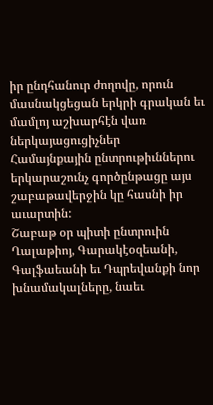իր ընդհանուր ժողովը, որուն մասնակցեցան երկրի գրական եւ մամլոյ աշխարհէն վառ ներկայացուցիչներ
Համայնքային ընտրութիւններու երկարաշունչ գործընթացը այս շաբաթավերջին կը հասնի իր աւարտին:
Շաբաթ օր պիտի ընտրուին Ղալաթիոյ, Գարակէօզեանի, Գալֆաեանի եւ Դպրեվանքի նոր խնամակալները, նաեւ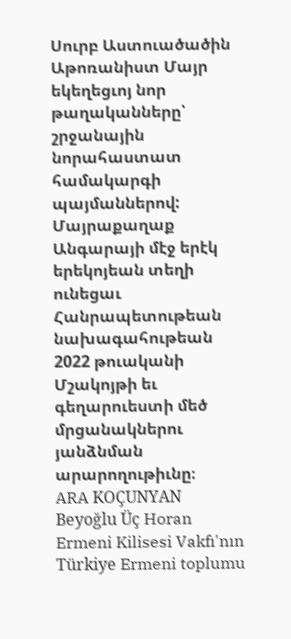Սուրբ Աստուածածին Աթոռանիստ Մայր եկեղեցւոյ նոր թաղականները՝ շրջանային նորահաստատ համակարգի պայմաններով:
Մայրաքաղաք Անգարայի մէջ երէկ երեկոյեան տեղի ունեցաւ Հանրապետութեան նախագահութեան 2022 թուականի Մշակոյթի եւ գեղարուեստի մեծ մրցանակներու յանձնման արարողութիւնը։
ARA KOÇUNYAN
Beyoğlu Üç Horan Ermeni Kilisesi Vakfı'nın Türkiye Ermeni toplumu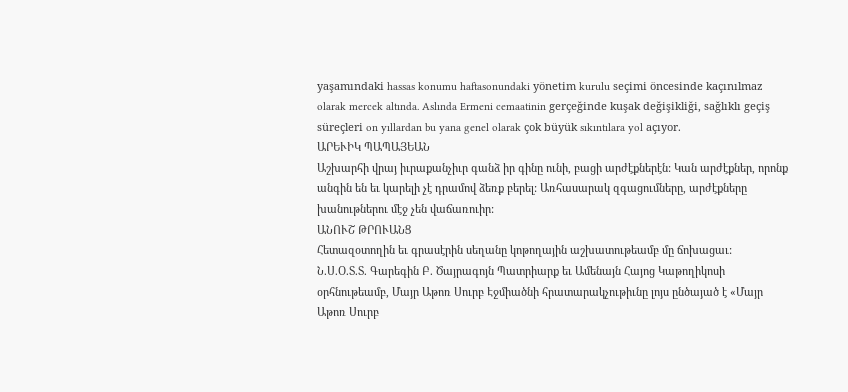yaşamındaki hassas konumu haftasonundaki yönetim kurulu seçimi öncesinde kaçınılmaz olarak mercek altında. Aslında Ermeni cemaatinin gerçeğinde kuşak değişikliği, sağlıklı geçiş süreçleri on yıllardan bu yana genel olarak çok büyük sıkıntılara yol açıyor.
ԱՐԵՒԻԿ ՊԱՊԱՅԵԱՆ
Աշխարհի վրայ իւրաքանչիւր գանձ իր գինը ունի, բացի արժէքներէն: Կան արժէքներ, որոնք անգին են եւ կարելի չէ դրամով ձեռք բերել: Առհասարակ զգացումները, արժէքները խանութներու մէջ չեն վաճառուիր:
ԱՆՈՒՇ ԹՐՈՒԱՆՑ
Հետազօտողին եւ գրասէրին սեղանը կոթողային աշխատութեամբ մը ճոխացաւ:
Ն.Ս.Օ.Տ.Տ. Գարեգին Բ. Ծայրագոյն Պատրիարք եւ Ամենայն Հայոց Կաթողիկոսի օրհնութեամբ, Մայր Աթոռ Սուրբ Էջմիածնի հրատարակչութիւնը լոյս ընծայած է «Մայր Աթոռ Սուրբ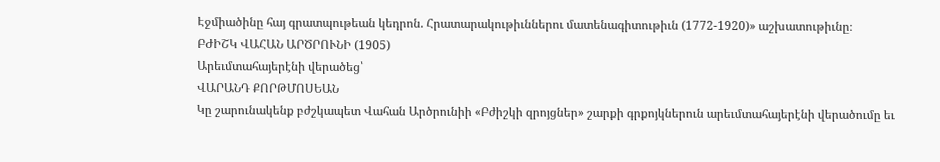Էջմիածինը հայ գրատպութեան կեդրոն. Հրատարակութիւններու մատենագիտութիւն (1772-1920)» աշխատութիւնը։
ԲԺԻՇԿ ՎԱՀԱՆ ԱՐԾՐՈՒՆԻ (1905)
Արեւմտահայերէնի վերածեց՝
ՎԱՐԱՆԴ ՔՈՐԹՄՈՍԵԱՆ
Կը շարունակենք բժշկապետ Վահան Արծրունիի «Բժիշկի զրոյցներ» շարքի գրքոյկներուն արեւմտահայերէնի վերածումը եւ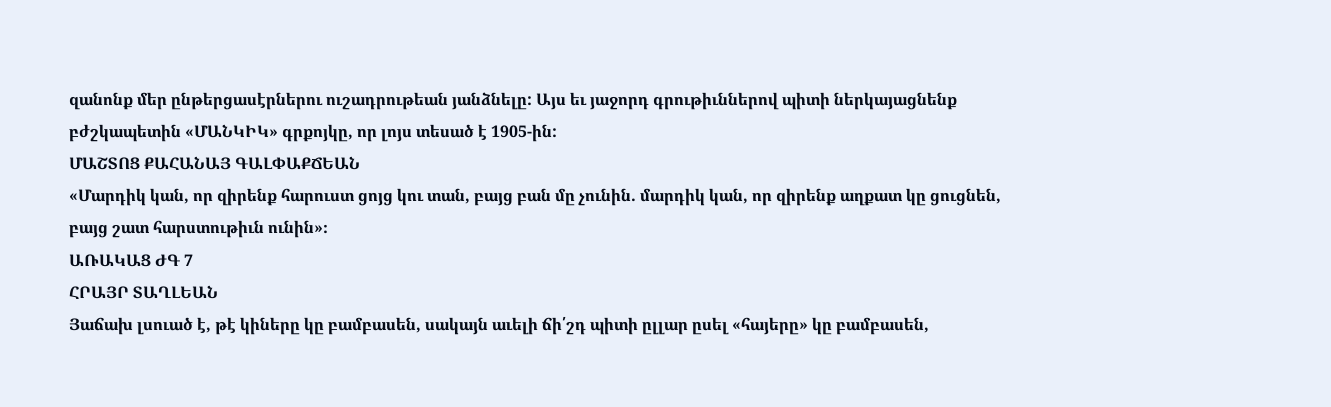զանոնք մեր ընթերցասէրներու ուշադրութեան յանձնելը: Այս եւ յաջորդ գրութիւններով պիտի ներկայացնենք բժշկապետին «ՄԱՆԿԻԿ» գրքոյկը, որ լոյս տեսած է 1905-ին:
ՄԱՇՏՈՑ ՔԱՀԱՆԱՅ ԳԱԼՓԱՔՃԵԱՆ
«Մարդիկ կան, որ զիրենք հարուստ ցոյց կու տան, բայց բան մը չունին. մարդիկ կան, որ զիրենք աղքատ կը ցուցնեն, բայց շատ հարստութիւն ունին»։
ԱՌԱԿԱՑ ԺԳ 7
ՀՐԱՅՐ ՏԱՂԼԵԱՆ
Յաճախ լսուած է, թէ կիները կը բամբասեն, սակայն աւելի ճի՛շդ պիտի ըլլար ըսել «հայերը» կը բամբասեն,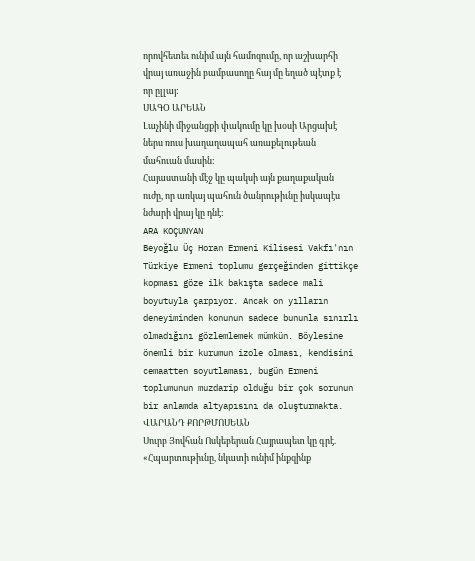որովհետեւ ունիմ այն համոզումը, որ աշխարհի վրայ առաջին բամբասողը հայ մը եղած պէտք է որ ըլլայ:
ՍԱԳՕ ԱՐԵԱՆ
Լաչինի միջանցքի փակումը կը խօսի Արցախէ ներս ռուս խաղաղապահ առաքելութեան մահուան մասին:
Հայաստանի մէջ կը պակսի այն քաղաքական ուժը, որ առկայ պահուն ծանրութիւնը իսկապէս նժարի վրայ կը դնէ:
ARA KOÇUNYAN
Beyoğlu Üç Horan Ermeni Kilisesi Vakfı'nın Türkiye Ermeni toplumu gerçeğinden gittikçe kopması göze ilk bakışta sadece mali boyutuyla çarpıyor. Ancak on yılların deneyiminden konunun sadece bununla sınırlı olmadığını gözlemlemek mümkün. Böylesine önemli bir kurumun izole olması, kendisini cemaatten soyutlaması, bugün Ermeni toplumunun muzdarip olduğu bir çok sorunun bir anlamda altyapısını da oluşturmakta.
ՎԱՐԱՆԴ ՔՈՐԹՄՈՍԵԱՆ
Սուրբ Յովհան Ոսկեբերան Հայրապետ կը գրէ. «Հպարտութիւնը, նկատի ունիմ ինքզինք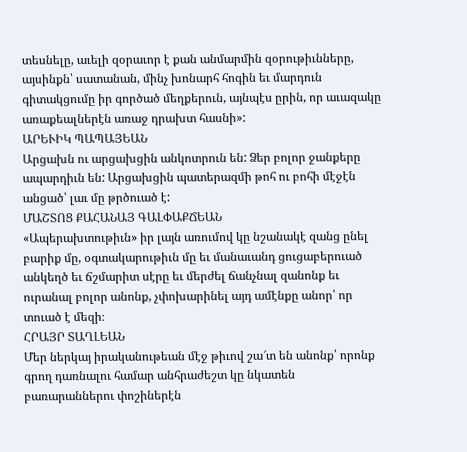տեսնելը, աւելի զօրաւոր է քան անմարմին զօրութիւնները, այսինքն՝ սատանան, մինչ խոնարհ հոգին եւ մարդուն գիտակցումը իր գործած մեղքերուն, այնպէս ըրին, որ աւազակը առաքեալներէն առաջ դրախտ հասնի»:
ԱՐԵՒԻԿ ՊԱՊԱՅԵԱՆ
Արցախն ու արցախցին անկոտրուն են: Ձեր բոլոր ջանքերը ապարդիւն են: Արցախցին պատերազմի թոհ ու բոհի մէջէն անցած՝ լաւ մը թրծուած է:
ՄԱՇՏՈՑ ՔԱՀԱՆԱՅ ԳԱԼՓԱՔՃԵԱՆ
«Ապերախտութիւն» իր լայն առումով կը նշանակէ զանց ընել բարիք մը, օգտակարութիւն մը եւ մանաւանդ ցուցաբերուած անկեղծ եւ ճշմարիտ սէրը եւ մերժել ճանչնալ զանոնք եւ ուրանալ բոլոր անոնք, չփոխարինել այդ ամէնքը անոր՝ որ տուած է մեզի։
ՀՐԱՅՐ ՏԱՂԼԵԱՆ
Մեր ներկայ իրականութեան մէջ թիւով շա՜տ են անոնք՝ որոնք գրող դառնալու համար անհրաժեշտ կը նկատեն բառարաններու փոշիներէն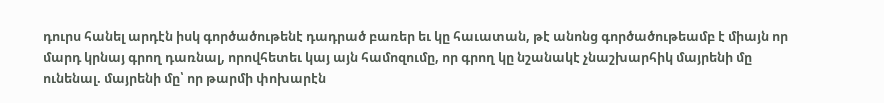դուրս հանել արդէն իսկ գործածութենէ դադրած բառեր եւ կը հաւատան, թէ անոնց գործածութեամբ է միայն որ մարդ կրնայ գրող դառնալ, որովհետեւ կայ այն համոզումը, որ գրող կը նշանակէ չնաշխարհիկ մայրենի մը ունենալ. մայրենի մը՝ որ թարմի փոխարէն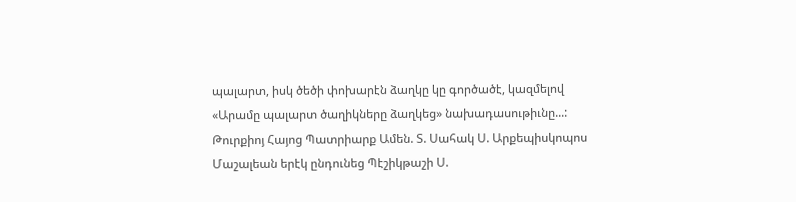պալարտ, իսկ ծեծի փոխարէն ձաղկը կը գործածէ, կազմելով «Արամը պալարտ ծաղիկները ձաղկեց» նախադասութիւնը...:
Թուրքիոյ Հայոց Պատրիարք Ամեն. Տ. Սահակ Ս. Արքեպիսկոպոս Մաշալեան երէկ ընդունեց Պէշիկթաշի Ս.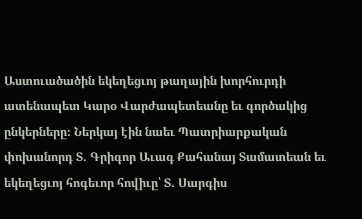Աստուածածին եկեղեցւոյ թաղային խորհուրդի ատենապետ Կարօ Վարժապետեանը եւ գործակից ընկերները։ Ներկայ էին նաեւ Պատրիարքական փոխանորդ Տ. Գրիգոր Աւագ Քահանայ Տամատեան եւ եկեղեցւոյ հոգեւոր հովիւը՝ Տ. Սարգիս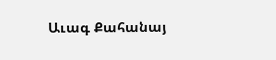Աւագ Քահանայ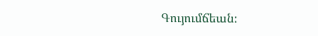Գույումճեան։